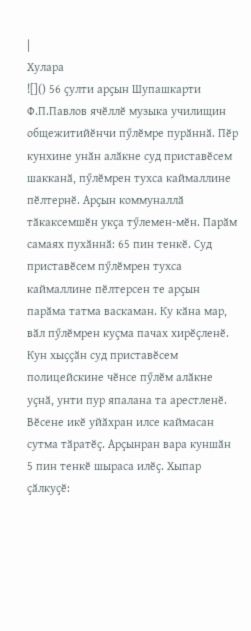|
Хулара
![]() 56 ҫулти арҫын Шупашкарти Ф.П.Павлов ячӗллӗ музыка училищин общежитийӗнчи пӳлӗмре пурӑннӑ. Пӗр кунхине унӑн алӑкне суд приставӗсем шакканӑ, пӳлӗмрен тухса каймаллине пӗлтернӗ. Арҫын коммуналлӑ тӑкаксемшӗн укҫа тӳлемен-мӗн. Парӑм самаях пухӑннӑ: 65 пин тенкӗ. Суд приставӗсем пӳлӗмрен тухса каймаллине пӗлтерсен те арҫын парӑма татма васкаман. Ку кӑна мар, вӑл пӳлӗмрен куҫма пачах хирӗҫленӗ. Кун хыҫҫӑн суд приставӗсем полицейскине чӗнсе пӳлӗм алӑкне уҫнӑ, унти пур япалана та арестленӗ. Вӗсене икӗ уйӑхран илсе каймасан сутма тӑратӗҫ. Арҫынран вара куншӑн 5 пин тенкӗ шыраса илӗҫ. Хыпар ҫӑлкуҫӗ: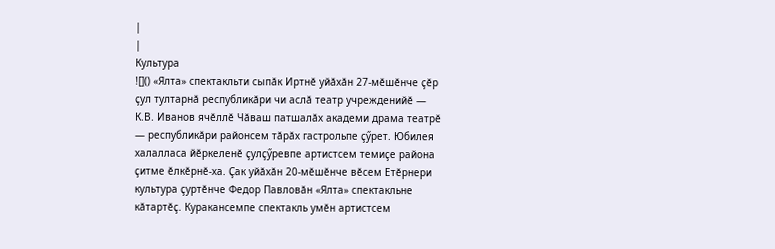|
|
Культура
![]() «Ялта» спектакльти сыпӑк Иртнӗ уйӑхӑн 27-мӗшӗнче ҫӗр ҫул тултарнӑ республикӑри чи аслӑ театр учрежденийӗ — К.В. Иванов ячӗллӗ Чӑваш патшалӑх академи драма театрӗ — республикӑри районсем тӑрӑх гастрольпе ҫӳрет. Юбилея халалласа йӗркеленӗ ҫулҫӳревпе артистсем темиҫе района ҫитме ӗлкӗрнӗ-ха. Ҫак уйӑхӑн 20-мӗшӗнче вӗсем Етӗрнери культура ҫуртӗнче Федор Павловӑн «Ялта» спектакльне кӑтартӗҫ. Куракансемпе спектакль умӗн артистсем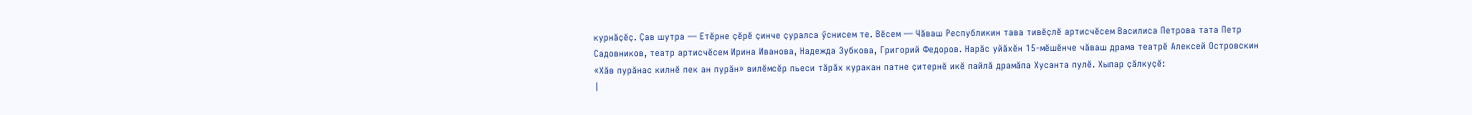курнӑҫӗҫ. Ҫав шутра — Етӗрне ҫӗрӗ ҫинче ҫуралса ӳснисем те. Вӗсем — Чӑваш Республикин тава тивӗҫлӗ артисчӗсем Василиса Петрова тата Петр Садовников, театр артисчӗсем Ирина Иванова, Надежда Зубкова, Григорий Федоров. Нарӑс уйӑхӗн 15-мӗшӗнче чӑваш драма театрӗ Алексей Островскин «Хӑв пурӑнас килнӗ пек ан пурӑн» вилӗмсӗр пьеси тӑрӑх куракан патне ҫитернӗ икӗ пайлӑ драмӑпа Хусанта пулӗ. Хыпар ҫӑлкуҫӗ:
|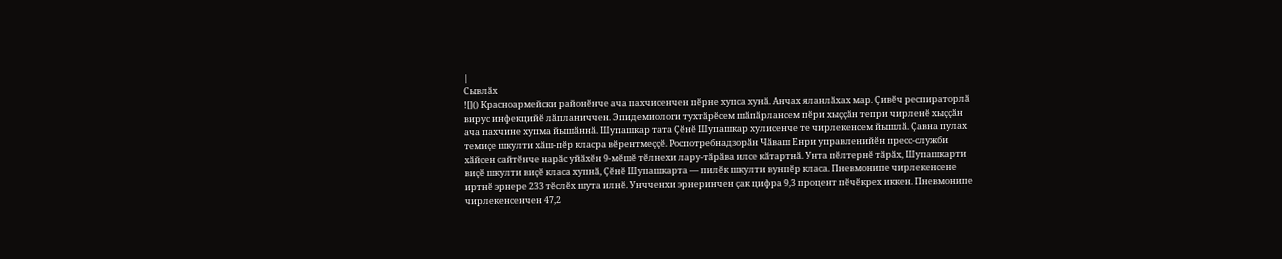|
Сывлӑх
![]() Красноармейски районӗнче ача пахчисенчен пӗрне хупса хунӑ. Анчах яланлӑхах мар. Ҫивӗч респираторлӑ вирус инфекцийӗ лӑпланиччен. Эпидемиологи тухтӑрӗсем шӑпӑрлансем пӗри хыҫҫӑн тепри чирленӗ хыҫҫӑн ача пахчине хупма йышӑннӑ. Шупашкар тата Ҫӗнӗ Шупашкар хулисенче те чирлекенсем йышлӑ. Ҫавна пулах темиҫе шкулти хӑш-пӗр класра вӗрентмеҫҫӗ. Роспотребнадзорӑн Чӑваш Енри управленийӗн пресс-служби хӑйсен сайтӗнче нарӑс уйӑхӗн 9-мӗшӗ тӗлнехи лару-тӑрӑва илсе кӑтартнӑ. Унта пӗлтернӗ тӑрӑх, Шупашкарти виҫӗ шкулти виҫӗ класа хупнӑ, Ҫӗнӗ Шупашкарта — пилӗк шкулти вунпӗр класа. Пневмонипе чирлекенсене иртнӗ эрнере 233 тӗслӗх шута илнӗ. Унчченхи эрнеринчен ҫак цифра 9,3 процент пӗчӗкрех иккен. Пневмонипе чирлекенсенчен 47,2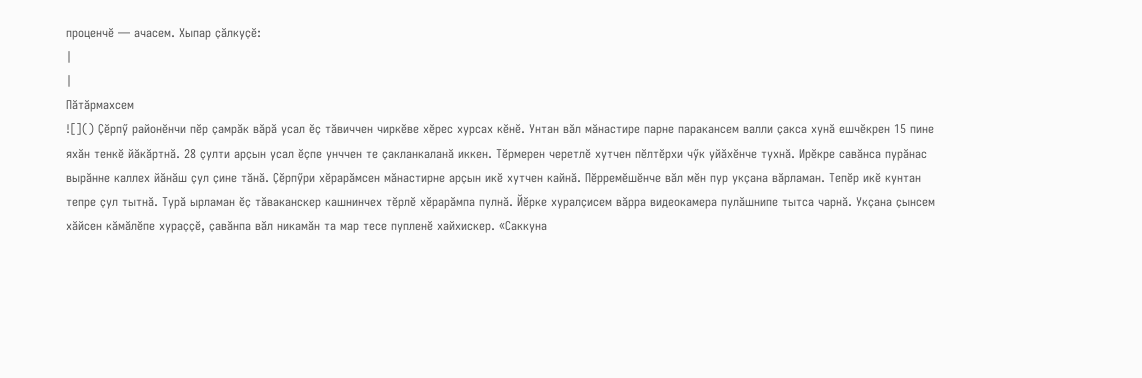проценчӗ — ачасем. Хыпар ҫӑлкуҫӗ:
|
|
Пӑтӑрмахсем
![]() Ҫӗрпӳ районӗнчи пӗр ҫамрӑк вӑрӑ усал ӗҫ тӑвиччен чиркӗве хӗрес хурсах кӗнӗ. Унтан вӑл мӑнастире парне паракансем валли ҫакса хунӑ ешчӗкрен 15 пине яхӑн тенкӗ йӑкӑртнӑ. 28 ҫулти арҫын усал ӗҫпе унччен те ҫакланкаланӑ иккен. Тӗрмерен черетлӗ хутчен пӗлтӗрхи чӳк уйӑхӗнче тухнӑ. Ирӗкре савӑнса пурӑнас вырӑнне каллех йӑнӑш ҫул ҫине тӑнӑ. Ҫӗрпӳри хӗрарӑмсен мӑнастирне арҫын икӗ хутчен кайнӑ. Пӗрремӗшӗнче вӑл мӗн пур укҫана вӑрламан. Тепӗр икӗ кунтан тепре ҫул тытнӑ. Турӑ ырламан ӗҫ тӑваканскер кашнинчех тӗрлӗ хӗрарӑмпа пулнӑ. Йӗрке хуралҫисем вӑрра видеокамера пулӑшнипе тытса чарнӑ. Укҫана ҫынсем хӑйсен кӑмӑлӗпе хураҫҫӗ, ҫавӑнпа вӑл никамӑн та мар тесе пупленӗ хайхискер. «Саккуна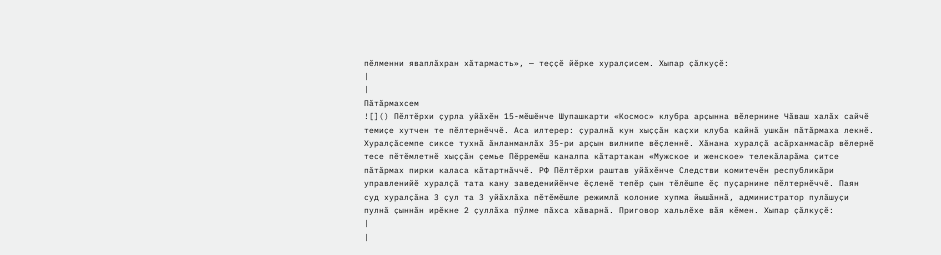пӗлменни яваплӑхран хӑтармасть», — теҫҫӗ йӗрке хуралҫисем. Хыпар ҫӑлкуҫӗ:
|
|
Пӑтӑрмахсем
![]() Пӗлтӗрхи ҫурла уйӑхӗн 15-мӗшӗнче Шупашкарти «Космос» клубра арҫынна вӗлернине Чӑваш халӑх сайчӗ темиҫе хутчен те пӗлтернӗччӗ. Аса илтерер: ҫуралнӑ кун хыҫҫӑн каҫхи клуба кайнӑ ушкӑн пӑтӑрмаха лекнӗ. Хуралҫӑсемпе сиксе тухнӑ ӑнланманлӑх 35-ри арҫын вилнипе вӗҫленнӗ. Хӑнана хуралҫӑ асӑрханмасӑр вӗлернӗ тесе пӗтӗмлетнӗ хыҫҫӑн ҫемье Пӗрремӗш каналпа кӑтартакан «Мужское и женское» телекӑларӑма ҫитсе пӑтӑрмах пирки каласа кӑтартнӑччӗ. РФ Пӗлтӗрхи раштав уйӑхӗнче Следстви комитечӗн республикӑри управленийӗ хуралҫӑ тата кану заведенийӗнче ӗҫленӗ тепӗр ҫын тӗлӗшпе ӗҫ пуҫарнине пӗлтернӗччӗ. Паян суд хуралҫӑна 3 ҫул та 3 уйӑхлӑха пӗтӗмӗшле режимлӑ колоние хупма йышӑннӑ, администратор пулӑшуҫи пулнӑ ҫыннӑн ирӗкне 2 ҫуллӑха пӳлме пӑхса хӑварнӑ. Приговор хальлӗхе вӑя кӗмен. Хыпар ҫӑлкуҫӗ:
|
|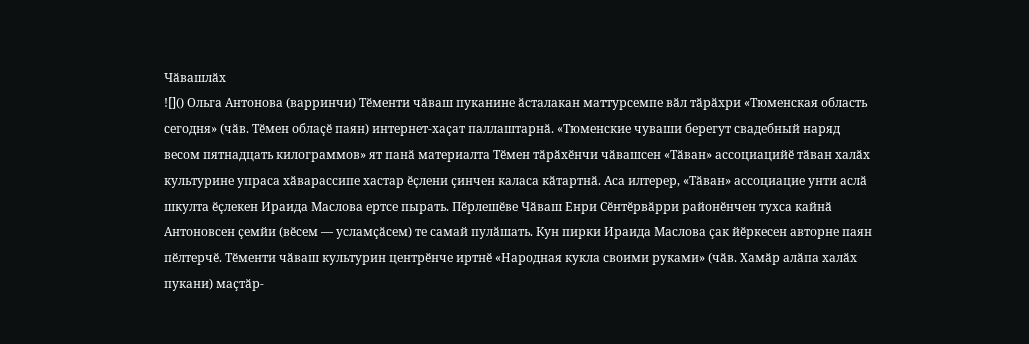Чӑвашлӑх
![]() Ольга Антонова (варринчи) Тӗменти чӑваш пуканине ӑсталакан маттурсемпе вӑл тӑрӑхри «Тюменская область сегодня» (чӑв. Тӗмен облаҫӗ паян) интернет-хаҫат паллаштарнӑ. «Тюменские чуваши берегут свадебный наряд весом пятнадцать килограммов» ят панӑ материалта Тӗмен тӑрӑхӗнчи чӑвашсен «Тӑван» ассоциацийӗ тӑван халӑх культурине упраса хӑварассипе хастар ӗҫлени ҫинчен каласа кӑтартнӑ. Аса илтерер, «Тӑван» ассоциацие унти аслӑ шкулта ӗҫлекен Ираида Маслова ертсе пырать. Пӗрлешӗве Чӑваш Енри Сӗнтӗрвӑрри районӗнчен тухса кайнӑ Антоновсен ҫемйи (вӗсем — усламҫӑсем) те самай пулӑшать. Кун пирки Ираида Маслова ҫак йӗркесен авторне паян пӗлтерчӗ. Тӗменти чӑваш культурин центрӗнче иртнӗ «Народная кукла своими руками» (чӑв. Хамӑр алӑпа халӑх пукани) маҫтӑр-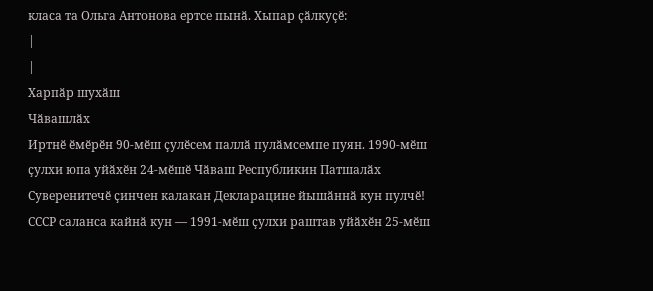класа та Ольга Антонова ертсе пынӑ. Хыпар ҫӑлкуҫӗ:
|
|
Харпӑр шухӑш
Чӑвашлӑх
Иртнӗ ӗмӗрӗн 90-мӗш ҫулӗсем паллӑ пулӑмсемпе пуян. 1990-мӗш ҫулхи юпа уйӑхӗн 24-мӗшӗ Чӑваш Республикин Патшалӑх Суверенитечӗ ҫинчен калакан Декларацине йышӑннӑ кун пулчӗ! СССР саланса кайнӑ кун — 1991-мӗш ҫулхи раштав уйӑхӗн 25-мӗш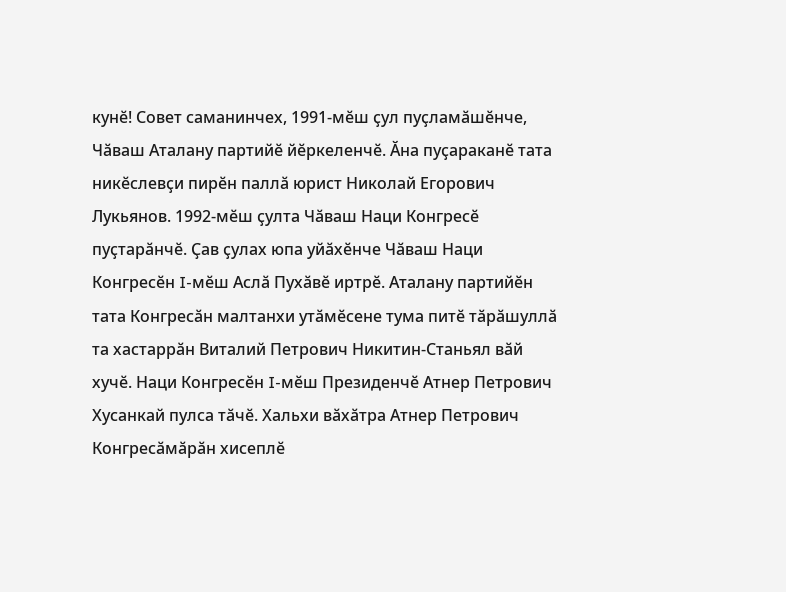кунӗ! Совет саманинчех, 1991-мӗш ҫул пуҫламӑшӗнче, Чӑваш Аталану партийӗ йӗркеленчӗ. Ӑна пуҫараканӗ тата никӗслевҫи пирӗн паллӑ юрист Николай Егорович Лукьянов. 1992-мӗш ҫулта Чӑваш Наци Конгресӗ пуҫтарӑнчӗ. Ҫав ҫулах юпа уйӑхӗнче Чӑваш Наци Конгресӗн I-мӗш Аслӑ Пухӑвӗ иртрӗ. Аталану партийӗн тата Конгресӑн малтанхи утӑмӗсене тума питӗ тӑрӑшуллӑ та хастаррӑн Виталий Петрович Никитин-Станьял вӑй хучӗ. Наци Конгресӗн I-мӗш Президенчӗ Атнер Петрович Хусанкай пулса тӑчӗ. Хальхи вӑхӑтра Атнер Петрович Конгресӑмӑрӑн хисеплӗ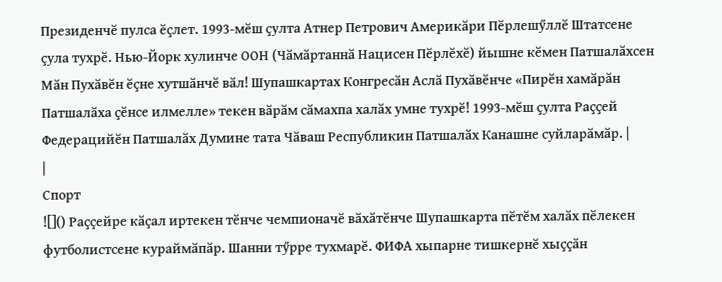Президенчӗ пулса ӗҫлет. 1993-мӗш ҫулта Атнер Петрович Америкӑри Пӗрлешӳллӗ Штатсене ҫула тухрӗ. Нью-Йорк хулинче ООН (Чӑмӑртаннӑ Нацисен Пӗрлӗхӗ) йышне кӗмен Патшалӑхсен Мӑн Пухӑвӗн ӗҫне хутшӑнчӗ вӑл! Шупашкартах Конгресӑн Аслӑ Пухӑвӗнче «Пирӗн хамӑрӑн Патшалӑха ҫӗнсе илмелле» текен вӑрӑм сӑмахпа халӑх умне тухрӗ! 1993-мӗш ҫулта Раҫҫей Федерацийӗн Патшалӑх Думине тата Чӑваш Республикин Патшалӑх Канашне суйларӑмӑр. |
|
Спорт
![]() Раҫҫейре кӑҫал иртекен тӗнче чемпионачӗ вӑхӑтӗнче Шупашкарта пӗтӗм халӑх пӗлекен футболистсене кураймӑпӑр. Шанни тӳрре тухмарӗ. ФИФА хыпарне тишкернӗ хыҫҫӑн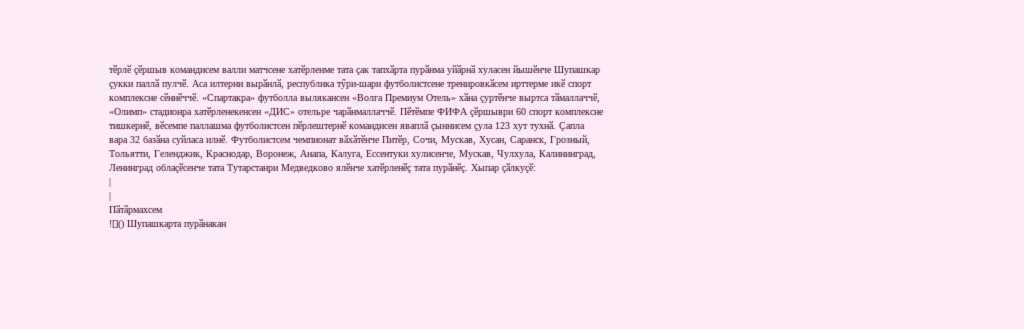тӗрлӗ ҫӗршыв командисем валли матчсене хатӗрленме тата ҫак тапхӑрта пурӑнма уйӑрнӑ хуласен йышӗнче Шупашкар ҫукки паллӑ пулчӗ. Аса илтерни вырӑнлӑ, республика тӳри-шари футболистсене тренировкӑсем ирттерме икӗ спорт комплексне сӗннӗччӗ. «Спартакра» футболла вылякансен «Волга Премиум Отель» хӑна ҫуртӗнче выртса тӑмаллаччӗ, «Олимп» стадионра хатӗрленекенсен «ДИС» отельре чарӑнмаллаччӗ. Пӗтӗмпе ФИФА ҫӗршыври 60 спорт комплексне тишкернӗ, вӗсемпе паллашма футболистсен пӗрлештернӗ командисен яваплӑ ҫыннисем ҫула 123 хут тухнӑ. Ҫапла вара 32 базӑна суйласа илнӗ. Футболистсем чемпионат вӑхӑтӗнче Питӗр, Сочи, Мускав, Хусан, Саранск, Грозный, Тольятти, Геленджик, Краснодар, Воронеж, Анапа, Калуга, Ессентуки хулисенче, Мускав, Чулхула, Калининград, Ленинград облаҫӗсенче тата Тутарстанри Медведково ялӗнче хатӗрленӗҫ тата пурӑнӗҫ. Хыпар ҫӑлкуҫӗ:
|
|
Пӑтӑрмахсем
![]() Шупашкарта пурӑнакан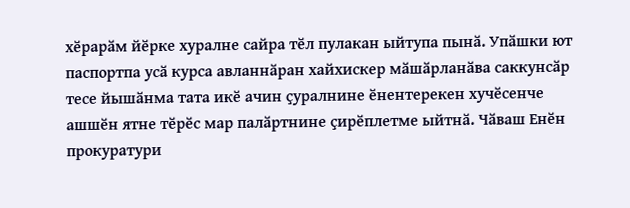хӗрарӑм йӗрке хуралне сайра тӗл пулакан ыйтупа пынӑ. Упӑшки ют паспортпа усӑ курса авланнӑран хайхискер мӑшӑрланӑва саккунсӑр тесе йышӑнма тата икӗ ачин ҫуралнине ӗнентерекен хучӗсенче ашшӗн ятне тӗрӗс мар палӑртнине ҫирӗплетме ыйтнӑ. Чӑваш Енӗн прокуратури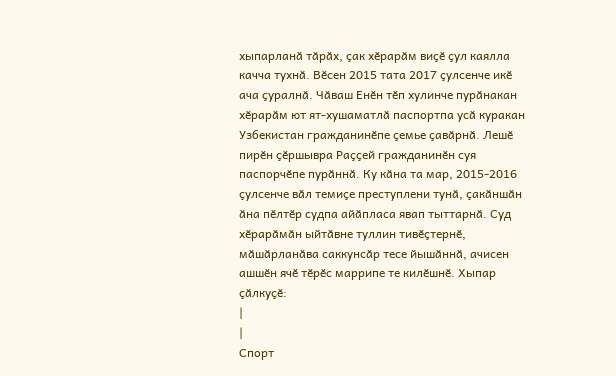хыпарланӑ тӑрӑх, ҫак хӗрарӑм виҫӗ ҫул каялла качча тухнӑ. Вӗсен 2015 тата 2017 ҫулсенче икӗ ача ҫуралнӑ. Чӑваш Енӗн тӗп хулинче пурӑнакан хӗрарӑм ют ят-хушаматлӑ паспортпа усӑ куракан Узбекистан гражданинӗпе ҫемье ҫавӑрнӑ. Лешӗ пирӗн ҫӗршывра Раҫҫей гражданинӗн суя паспорчӗпе пурӑннӑ. Ку кӑна та мар, 2015-2016 ҫулсенче вӑл темиҫе преступлени тунӑ, ҫакӑншӑн ӑна пӗлтӗр судпа айӑпласа явап тыттарнӑ. Суд хӗрарӑмӑн ыйтӑвне туллин тивӗҫтернӗ, мӑшӑрланӑва саккунсӑр тесе йышӑннӑ, ачисен ашшӗн ячӗ тӗрӗс маррипе те килӗшнӗ. Хыпар ҫӑлкуҫӗ:
|
|
Спорт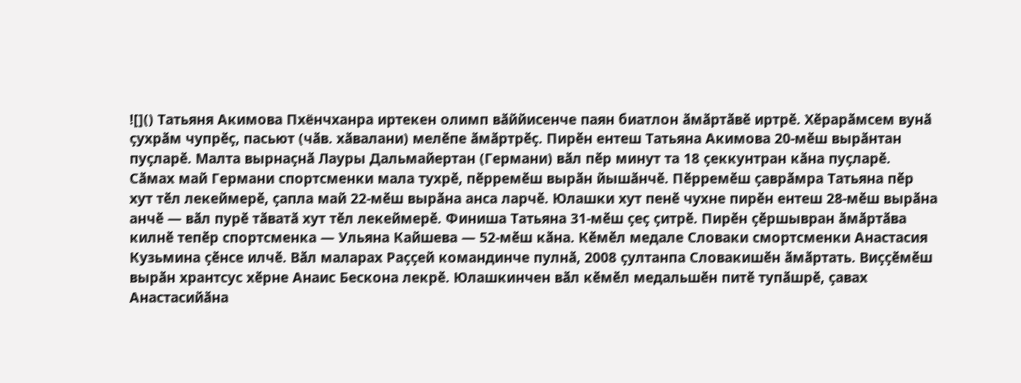![]() Татьяня Акимова Пхёнчханра иртекен олимп вӑййисенче паян биатлон ӑмӑртӑвӗ иртрӗ. Хӗрарӑмсем вунӑ ҫухрӑм чупрӗҫ, пасьют (чӑв. хӑвалани) мелӗпе ӑмӑртрӗҫ. Пирӗн ентеш Татьяна Акимова 20-мӗш вырӑнтан пуҫларӗ. Малта вырнаҫнӑ Лауры Дальмайертан (Германи) вӑл пӗр минут та 18 ҫеккунтран кӑна пуҫларӗ. Сӑмах май Германи спортсменки мала тухрӗ, пӗрремӗш вырӑн йышӑнчӗ. Пӗрремӗш ҫаврӑмра Татьяна пӗр хут тӗл лекеймерӗ, ҫапла май 22-мӗш вырӑна анса ларчӗ. Юлашки хут пенӗ чухне пирӗн ентеш 28-мӗш вырӑна анчӗ — вӑл пурӗ тӑватӑ хут тӗл лекеймерӗ. Финиша Татьяна 31-мӗш ҫеҫ ҫитрӗ. Пирӗн ҫӗршывран ӑмӑртӑва килнӗ тепӗр спортсменка — Ульяна Кайшева — 52-мӗш кӑна. Кӗмӗл медале Словаки смортсменки Анастасия Кузьмина ҫӗнсе илчӗ. Вӑл маларах Раҫҫей командинче пулнӑ, 2008 ҫултанпа Словакишӗн ӑмӑртать. Виҫҫӗмӗш вырӑн хрантсус хӗрне Анаис Бескона лекрӗ. Юлашкинчен вӑл кӗмӗл медальшӗн питӗ тупӑшрӗ, ҫавах Анастасийӑна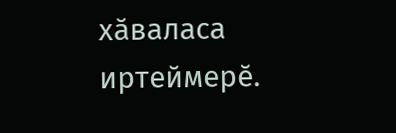хӑваласа иртеймерӗ.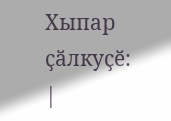Хыпар ҫӑлкуҫӗ:
|